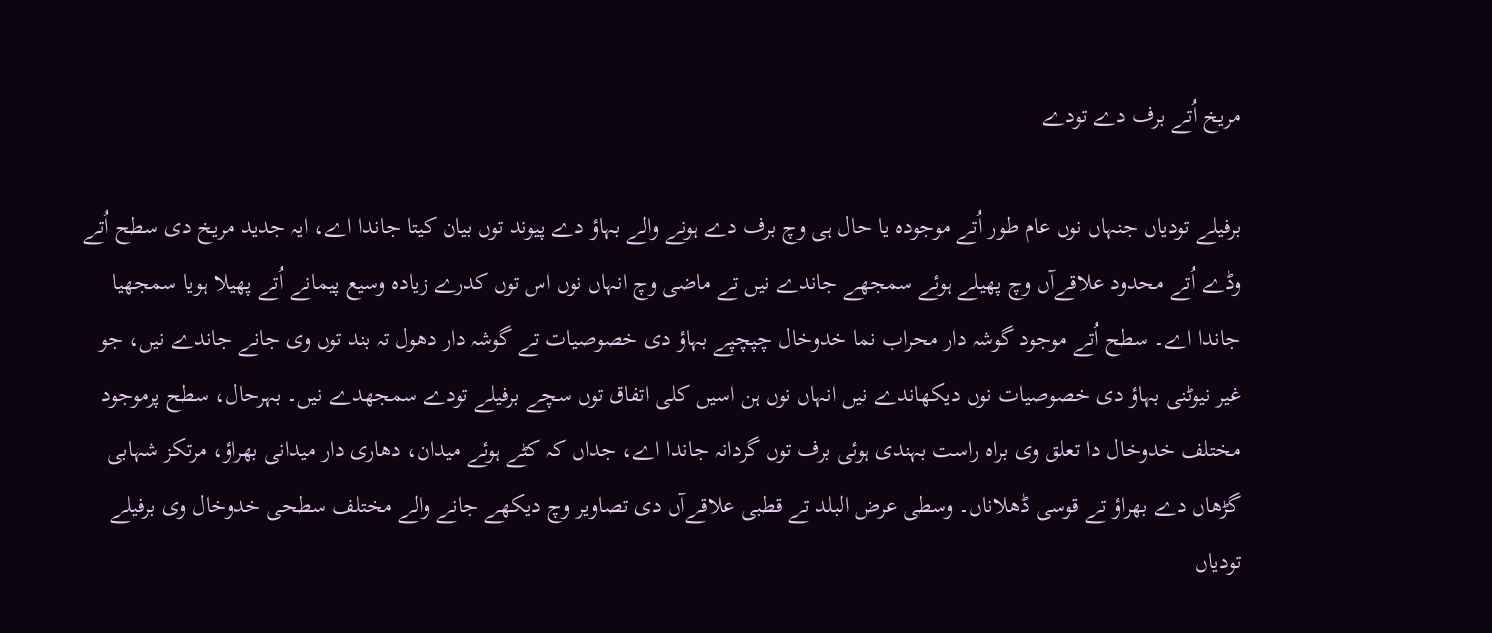مریخ اُتے برف دے تودے

برفیلے تودیاں جنہاں نوں عام طور اُتے موجودہ یا حال ہی وچ برف دے ہونے والے بہاؤ دے پیوند توں بیان کیتا جاندا اے، ایہ جدید مریخ دی سطح اُتے وڈے اُتے محدود علاقےآں وچ پھیلے ہوئے سمجھے جاندے نيں تے ماضی وچ انہاں نوں اس توں کدرے زیادہ وسیع پیمانے اُتے پھیلا ہويا سمجھیا جاندا اے۔ سطح اُتے موجود گوشہ دار محراب نما خدوخال چپچپے بہاؤ دی خصوصیات تے گوشہ دار دھول تہ بند توں وی جانے جاندے نيں، جو غیر نیوٹنی بہاؤ دی خصوصیات نوں دیکھاندے نيں انہاں نوں ہن اسيں کلی اتفاق توں سچے برفیلے تودے سمجھدے نيں۔ بہرحال، سطح پرموجود مختلف خدوخال دا تعلق وی براہ راست بہندی ہوئی برف توں گردانہ جاندا اے، جداں کہ کٹے ہوئے میدان، دھاری دار میدانی بھراؤ، مرتکز شہابی گڑھاں دے بھراؤ تے قوسی ڈھلاناں۔ وسطی عرض البلد تے قطبی علاقےآں دی تصاویر وچ دیکھے جانے والے مختلف سطحی خدوخال وی برفیلے تودیاں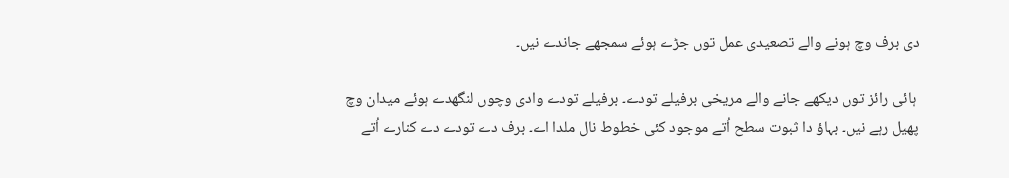دی برف وچ ہونے والے تصعیدی عمل توں جڑے ہوئے سمجھے جاندے نيں۔

 ہائی رائز توں دیکھے جانے والے مریخی برفیلے تودے۔ برفیلے تودے وادی وچوں لنگھدے ہوئے میدان وچ پھیل رہے نيں۔ بہاؤ دا ثبوت سطح اُتے موجود کئی خطوط نال ملدا اے۔ برف دے تودے دے کنارے اُتے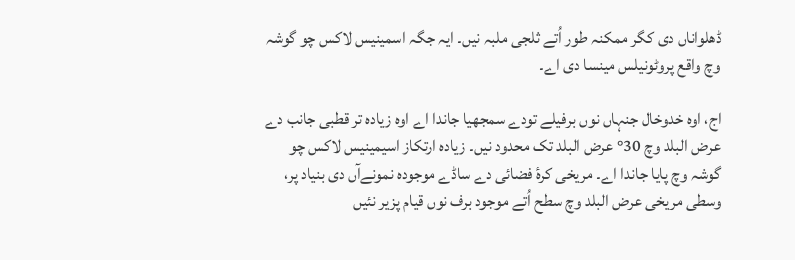ڈھلواناں دی کگر ممکنہ طور اُتے ثلجی ملبہ نيں۔ ایہ جگہ اسمینیس لاکس چو گوشہ وچ واقع پروٹونیلس مینسا دی اے۔

اج، اوہ خدوخال جنہاں نوں برفیلے تودے سمجھیا جاندا اے اوہ زیادہ تر قطبی جانب دے عرض البلد وچ 30° عرض البلد تک محدود نيں۔ زیادہ ارتکاز اسیمینیس لاکس چو گوشہ وچ پایا جاندا اے۔ مریخی کرۂ فضائی دے ساڈے موجودہ نمونےآں دی بنیاد پر، وسطی مریخی عرض البلد وچ سطح اُتے موجود برف نوں قیام پزیر نئيں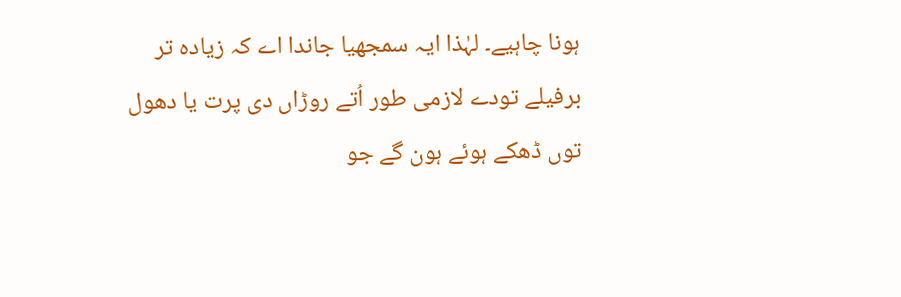ہونا چاہیے۔ لہٰذا ایہ سمجھیا جاندا اے کہ زیادہ تر برفیلے تودے لازمی طور اُتے روڑاں دی پرت یا دھول توں ڈھکے ہوئے ہون گے جو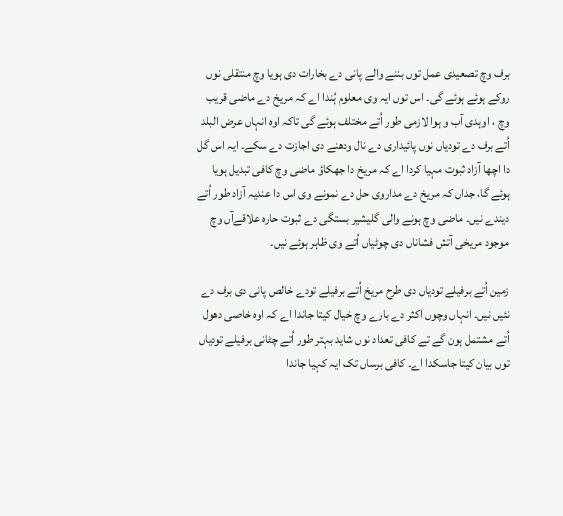برف وچ تصعیدی عمل توں بننے والے پانی دے بخارات دی ہويا وچ منتقلی نوں روکے ہوئے ہوئے گی۔ اس توں ایہ وی معلوم ہُندا اے کہ مریخ دے ماضی قریب وچ ، اوہدی آب و ہوا لازمی طور اُتے مختلف ہوئے گی تاکہ اوہ انہاں عرض البلد اُتے برف دے تودیاں نوں پائیداری دے نال ودھنے دی اجازت دے سکے۔ ایہ اس گل دا اچھا آزاد ثبوت مہیا کردا اے کہ مریخ دا جھکاؤ ماضی وچ کافی تبدیل ہويا ہوئے گا، جداں کہ مریخ دے مداروی حل دے نمونے وی اس دا عندیہ آزاد طور اُتے دیندے نيں۔ ماضی وچ ہونے والی گلیشیر بستگی دے ثبوت حارہ علاقےآں وچ موجود مریخی آتش فشاناں دی چوٹیاں اُتے وی ظاہر ہوئے نيں۔

زمین اُتے برفیلے تودیاں دی طرح مریخ اُتے برفیلے تودے خالص پانی دی برف دے نئيں نيں۔ انہاں وچوں اکثر دے بارے وچ خیال کیتا جاندا اے کہ اوہ خاصی دھول اُتے مشتمل ہون گے تے کافی تعداد نوں شاید بہتر طور اُتے چٹانی برفیلے تودیاں توں بیان کیتا جاسکدا اے۔ کافی برساں تک ایہ کہیا جاندا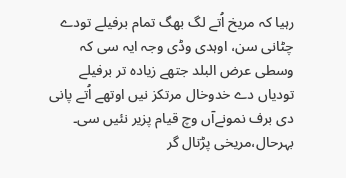رہیا کہ مریخ اُتے لگ بھگ تمام برفیلے تودے چٹانی سن، اوہدی وڈی وجہ ایہ سی کہ وسطی عرض البلد جتھے زیادہ تر برفیلے تودیاں دے خدوخال مرتکز نيں اوتھے اُتے پانی دی برف نمونےآں وچ قیام پزیر نئيں سی۔ بہرحال،مریخی پڑتال گر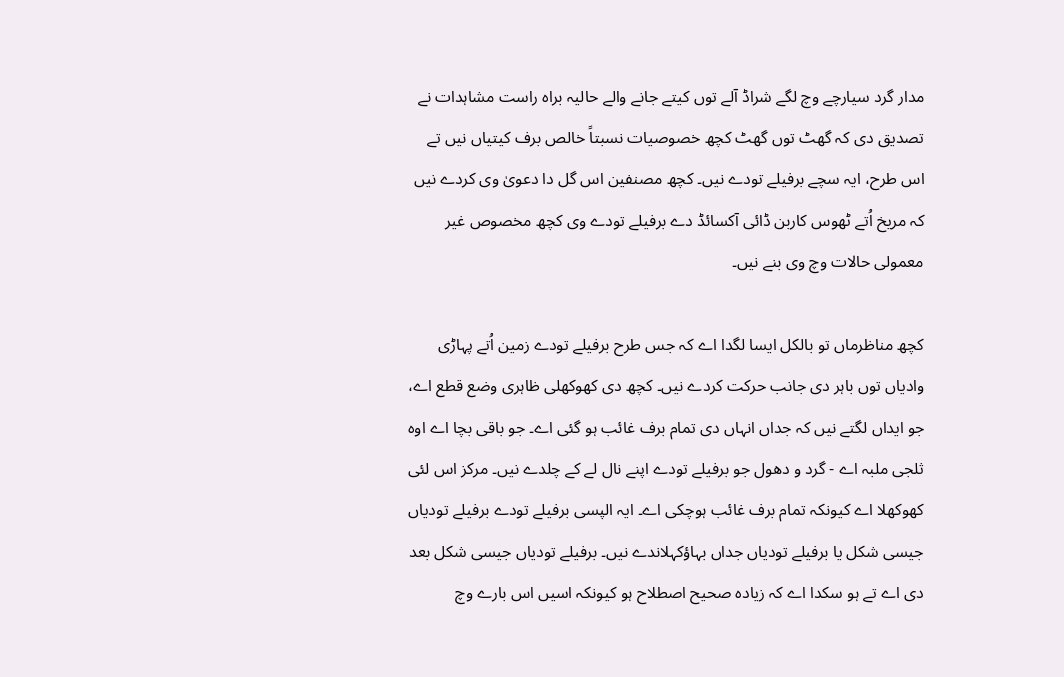مدار گرد سیارچے وچ لگے شراڈ آلے توں کیتے جانے والے حالیہ براہ راست مشاہدات نے تصدیق دی کہ گھٹ توں گھٹ کچھ خصوصیات نسبتاً خالص برف کيتیاں نيں تے اس طرح، ایہ سچے برفیلے تودے نيں۔ کچھ مصنفین اس گل دا دعویٰ وی کردے نيں کہ مریخ اُتے ٹھوس کاربن ڈائی آکسائڈ دے برفیلے تودے وی کچھ مخصوص غیر معمولی حالات وچ وی بنے نيں۔

کچھ مناظرماں تو بالکل ایسا لگدا اے کہ جس طرح برفیلے تودے زمین اُتے پہاڑی وادیاں توں باہر دی جانب حرکت کردے نيں۔ کچھ دی کھوکھلی ظاہری وضع قطع اے، جو ایداں لگتے نيں کہ جداں انہاں دی تمام برف غائب ہو گئی اے۔ جو باقی بچا اے اوہ ثلجی ملبہ اے - گرد و دھول جو برفیلے تودے اپنے نال لے کے چلدے نيں۔ مرکز اس لئی کھوکھلا اے کیونکہ تمام برف غائب ہوچکی اے۔ ایہ الپسی برفیلے تودے برفیلے تودیاں جیسی شکل یا برفیلے تودیاں جداں بہاؤکہلاندے نيں۔ برفیلے تودیاں جیسی شکل بعد دی اے تے ہو سکدا اے کہ زیادہ صحیح اصطلاح ہو کیونکہ اسيں اس بارے وچ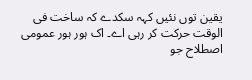یقین توں نئيں کہہ سکدے کہ ساخت فی الوقت حرکت کر رہی اے۔ اک ہور ہور عمومی اصطلاح جو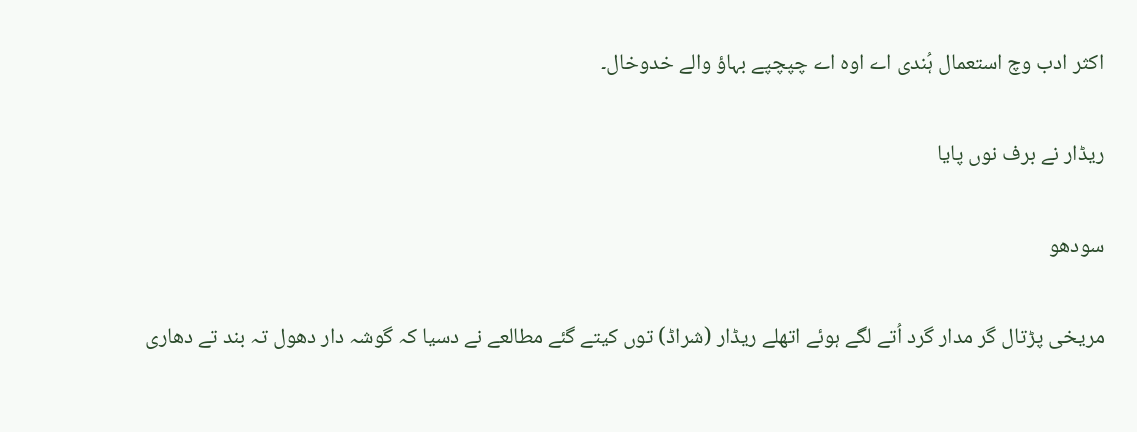اکثر ادب وچ استعمال ہُندی اے اوہ اے چپچپے بہاؤ والے خدوخال۔

ریڈار نے برف نوں پایا

سودھو

مریخی پڑتال گر مدار گرد اُتے لگے ہوئے اتھلے ریڈار (شراڈ) توں کیتے گئے مطالعے نے دسیا کہ گوشہ دار دھول تہ بند تے دھاری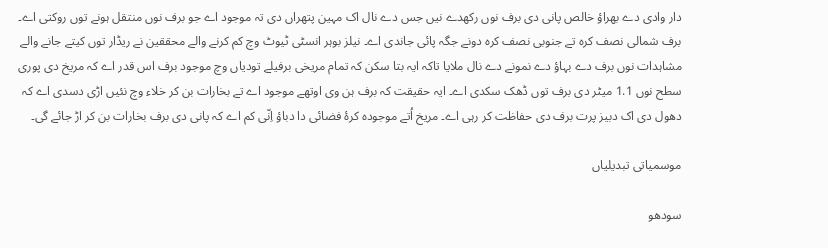دار وادی دے بھراؤ خالص پانی دی برف نوں رکھدے نيں جس دے نال اک مہین پتھراں دی تہ موجود اے جو برف نوں منتقل ہونے توں روکتی اے۔ برف شمالی نصف کرہ تے جنوبی نصف کرہ دونے جگہ پائی جاندی اے۔ نیلز بوہر انسٹی ٹیوٹ وچ کم کرنے والے محققین نے ریڈار توں کیتے جانے والے مشاہدات نوں برف دے بہاؤ دے نمونے دے نال ملایا تاکہ ایہ بتا سکن کہ تمام مریخی برفیلے تودیاں وچ موجود برف اس قدر اے کہ مریخ دی پوری سطح نوں 1.1 میٹر دی برف توں ڈھک سکدی اے۔ ایہ حقیقت کہ برف ہن وی اوتھے موجود اے تے بخارات بن کر خلاء وچ نئيں اڑی دسدی اے کہ دھول دی اک دبیز پرت برف دی حفاظت کر رہی اے۔ مریخ اُتے موجودہ کرۂ فضائی دا دباؤ اِنّی کم اے کہ پانی دی برف بخارات بن کر اڑ جائے گی۔

موسمیاتی تبدیلیاں

سودھو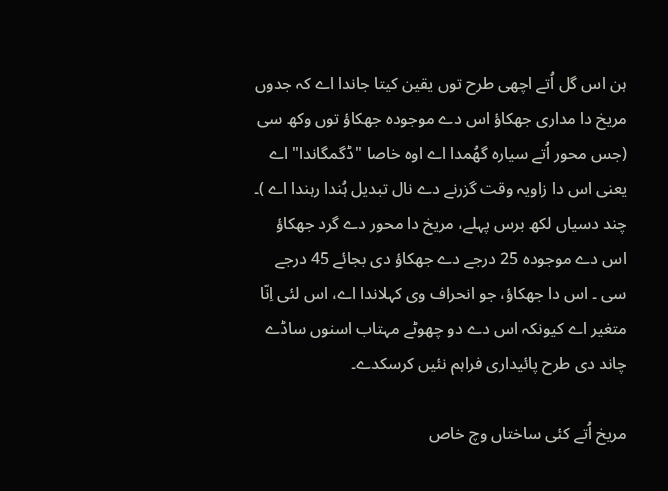ہن اس گل اُتے اچھی طرح توں یقین کیتا جاندا اے کہ جدوں مریخ دا مداری جھکاؤ اس دے موجودہ جھکاؤ توں وکھ سی (جس محور اُتے سیارہ گھُمدا اے اوہ خاصا "ڈگمگاندا" اے یعنی اس دا زاویہ وقت گزرنے دے نال تبدیل ہُندا رہندا اے )۔ چند دسیاں لکھ برس پہلے، مریخ دا محور دے گرد جھکاؤ اس دے موجودہ 25 درجے دے جھکاؤ دی بجائے 45 درجے سی ۔ اس دا جھکاؤ، جو انحراف وی کہلاندا اے، اس لئی اِنّا متغیر اے کیونکہ اس دے دو چھوٹے مہتاب اسنوں ساڈے چاند دی طرح پائیداری فراہم نئيں کرسکدے۔

مریخ اُتے کئی ساختاں وچ خاص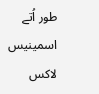طور اُتے اسمینیس لاکس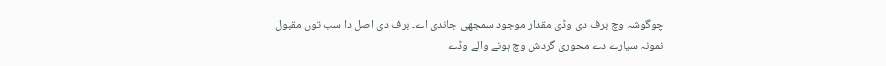چوگوشہ وچ برف دی وڈی مقدار موجود سمجھی جاندی اے۔ برف دی اصل دا سب توں مقبول نمونہ سیارے دے محوری گردش وچ ہونے والے وڈے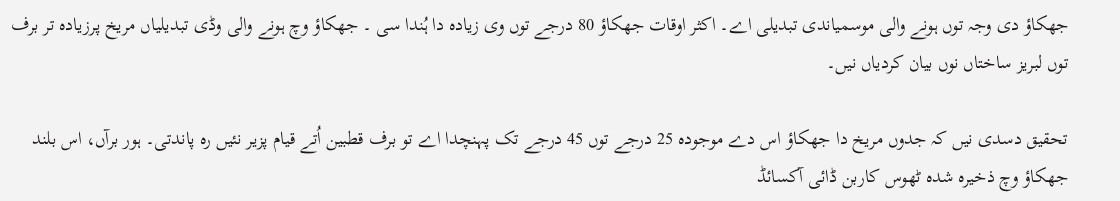جھکاؤ دی وجہ توں ہونے والی موسمیاندی تبدیلی اے۔ اکثر اوقات جھکاؤ 80 درجے توں وی زیادہ دا ہُندا سی ۔ جھکاؤ وچ ہونے والی وڈی تبدیلیاں مریخ پرزیادہ تر برف توں لبریز ساختاں نوں بیان کردیاں نيں۔

تحقیق دسدی نيں کہ جدوں مریخ دا جھکاؤ اس دے موجودہ 25 درجے توں 45 درجے تک پہنچدا اے تو برف قطبین اُتے قیام پزیر نئيں رہ پاندتی۔ ہور برآں، اس بلند جھکاؤ وچ ذخیرہ شدہ ٹھوس کاربن ڈائی آکسائڈ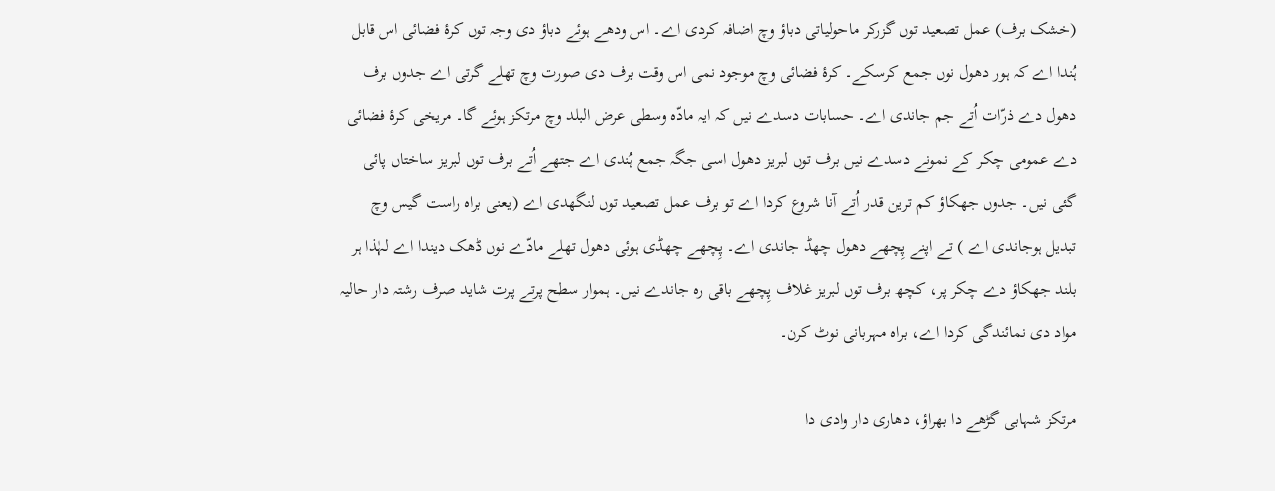(خشک برف) عمل تصعید توں گزرکر ماحولیاتی دباؤ وچ اضافہ کردی اے۔ اس ودھے ہوئے دباؤ دی وجہ توں کرۂ فضائی اس قابل ہُندا اے کہ ہور دھول نوں جمع کرسکے۔ کرۂ فضائی وچ موجود نمی اس وقت برف دی صورت وچ تھلے گرتی اے جدوں برف دھول دے ذرّات اُتے جم جاندی اے۔ حسابات دسدے نيں کہ ایہ مادّہ وسطی عرض البلد وچ مرتکز ہوئے گا۔ مریخی کرۂ فضائی دے عمومی چکر کے نمونے دسدے نيں برف توں لبریز دھول اسی جگہ جمع ہُندی اے جتھے اُتے برف توں لبریز ساختاں پائی گئی نيں۔ جدوں جھکاؤ کم ترین قدر اُتے آنا شروع کردا اے تو برف عمل تصعید توں لنگھدی اے (یعنی براہ راست گیس وچ تبدیل ہوجاندی اے ) تے اپنے پِچھے دھول چھڈ جاندی اے۔ پِچھے چھڈی ہوئی دھول تھلے مادّے نوں ڈھک دیندا اے لہٰذا ہر بلند جھکاؤ دے چکر پر، کچھ برف توں لبریز غلاف پِچھے باقی رہ جاندے نيں۔ ہموار سطح پرتے پرت شاید صرف رشتہ دار حالیہ مواد دی نمائندگی کردا اے، براہ مہربانی نوٹ کرن۔

مرتکز شہابی گڑھے دا بھراؤ، دھاری دار وادی دا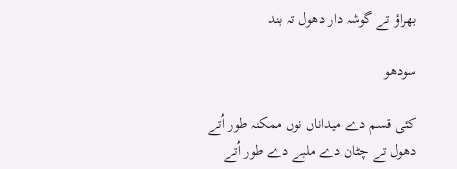بھراؤ تے گوشہ دار دھول تہ بند

سودھو

کئی قسم دے میداناں نوں ممکنہ طور اُتے دھول تے چٹان دے ملبے دے طور اُتے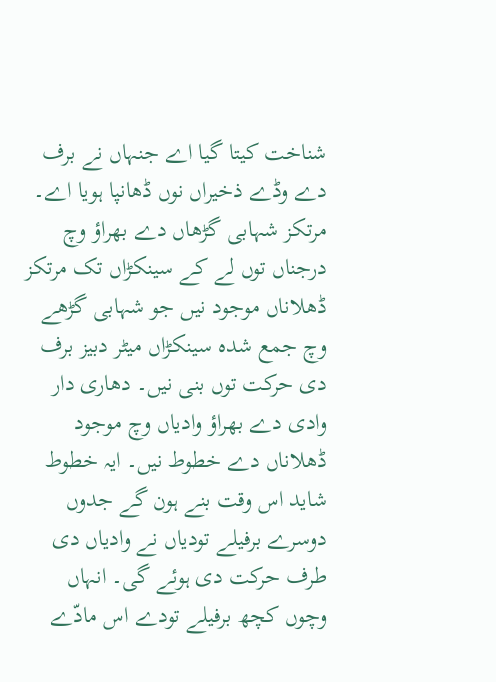شناخت کیتا گیا اے جنہاں نے برف دے وڈے ذخیراں نوں ڈھانپا ہويا اے۔ مرتکز شہابی گڑھاں دے بھراؤ وچ درجناں توں لے کے سینکڑاں تک مرتکز ڈھلاناں موجود نيں جو شہابی گڑھے وچ جمع شدہ سینکڑاں میٹر دبیز برف دی حرکت توں بنی نيں۔ دھاری دار وادی دے بھراؤ وادیاں وچ موجود ڈھلاناں دے خطوط نيں۔ ایہ خطوط شاید اس وقت بنے ہون گے جدوں دوسرے برفیلے تودیاں نے وادیاں دی طرف حرکت دی ہوئے گی۔ انہاں وچوں کچھ برفیلے تودے اس مادّے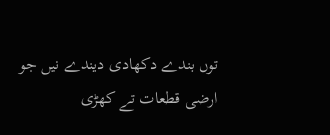توں بندے دکھادی دیندے نيں جو ارضی قطعات تے کھڑی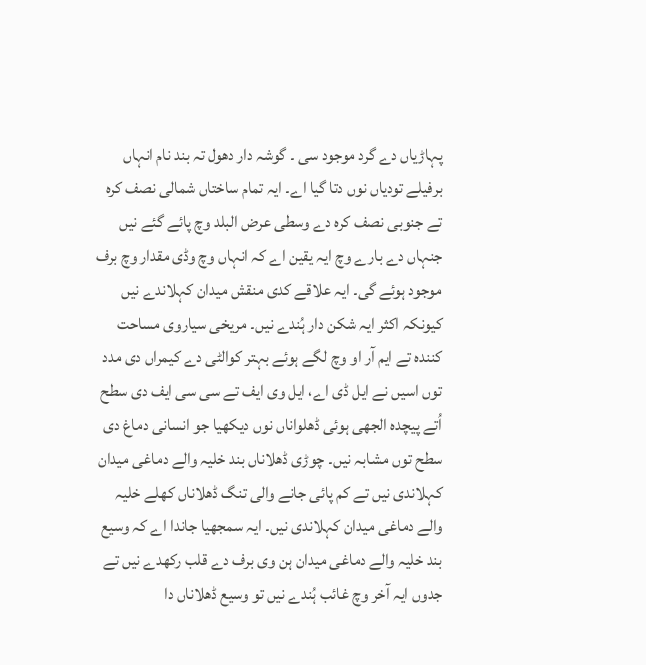پہاڑیاں دے گرد موجود سی ۔ گوشہ دار دھول تہ بند نام انہاں برفیلے تودیاں نوں دتا گیا اے۔ ایہ تمام ساختاں شمالی نصف کرہ تے جنوبی نصف کرہ دے وسطی عرض البلد وچ پائے گئے نيں جنہاں دے بارے وچ ایہ یقین اے کہ انہاں وچ وڈی مقدار وچ برف موجود ہوئے گی۔ ایہ علاقے کدی منقش میدان کہلاندے نيں کیونکہ اکثر ایہ شکن دار ہُندے نيں۔ مریخی سیاروی مساحت کنندہ تے ایم آر او وچ لگے ہوئے بہتر کوالٹی دے کیمراں دی مدد توں اسيں نے ایل ڈی اے، ایل وی ایف تے سی سی ایف دی سطح اُتے پیچدہ الجھی ہوئی ڈھلواناں نوں دیکھیا جو انسانی دماغ دی سطح توں مشابہ نيں۔ چوڑی ڈھلاناں بند خلیہ والے دماغی میدان کہلاندی نيں تے کم پائی جانے والی تنگ ڈھلاناں کھلے خلیہ والے دماغی میدان کہلاندی نيں۔ ایہ سمجھیا جاندا اے کہ وسیع بند خلیہ والے دماغی میدان ہن وی برف دے قلب رکھدے نيں تے جدوں ایہ آخر وچ غائب ہُندے نيں تو وسیع ڈھلاناں دا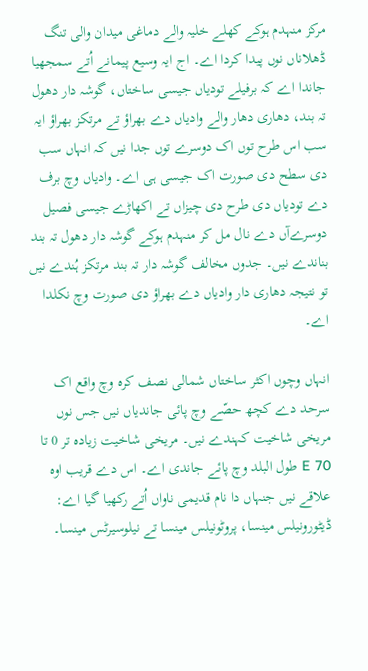مرکز منہدم ہوکے کھلے خلیہ والے دماغی میدان والی تنگ ڈھلاناں نوں پیدا کردا اے۔ اج ایہ وسیع پیمانے اُتے سمجھیا جاندا اے کہ برفیلے تودیاں جیسی ساختاں، گوشہ دار دھول تہ بند، دھاری دھار والے وادیاں دے بھراؤ تے مرتکز بھراؤ ایہ سب اس طرح توں اک دوسرے توں جدا نيں کہ انہاں سب دی سطح دی صورت اک جیسی ہی اے۔ وادیاں وچ برف دے تودیاں دی طرح دی چیزاں تے اکھاڑے جیسی فصیل دوسرےآں دے نال مل کر منہدم ہوکے گوشہ دار دھول تہ بند بناندے نيں۔ جدوں مخالف گوشہ دار تہ بند مرتکز ہُندے نيں تو نتیجہ دھاری دار وادیاں دے بھراؤ دی صورت وچ نکلدا اے۔

انہاں وچوں اکثر ساختاں شمالی نصف کرہ وچ واقع اک سرحد دے کچھ حصّے وچ پائی جاندیاں نيں جس نوں مریخی شاخیت کہندے نيں۔ مریخی شاخیت زیادہ تر 0 تا 70 E طول البلد وچ پائے جاندی اے۔ اس دے قریب اوہ علاقے نيں جنہاں دا نام قدیمی ناواں اُتے رکھیا گیا اے: ڈیٹورونیلس مینسا، پروٹونیلس مینسا تے نیلوسیرٹس مینسا۔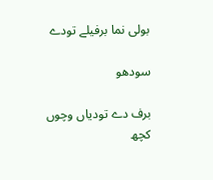بولی نما برفیلے تودے

سودھو

برف دے تودیاں وچوں کچھ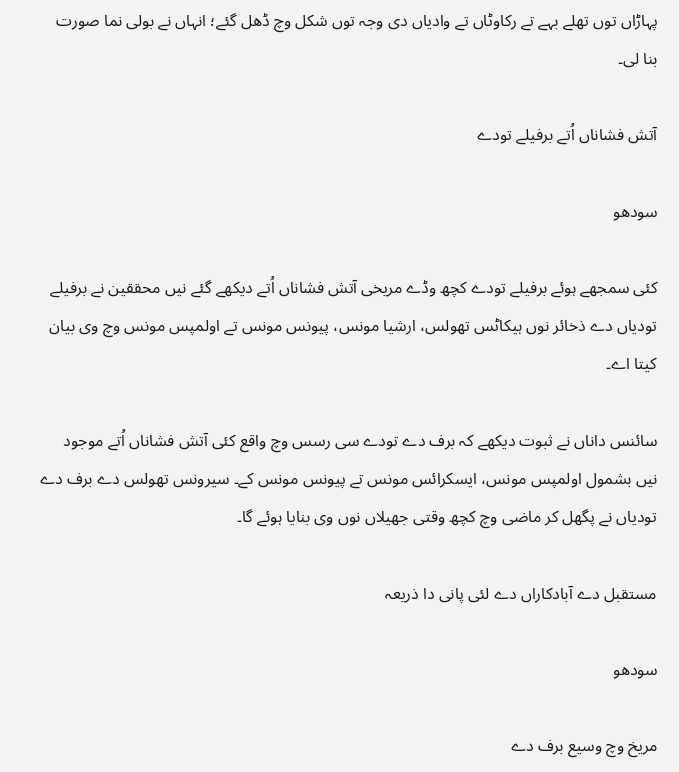پہاڑاں توں تھلے بہے تے رکاوٹاں تے وادیاں دی وجہ توں شکل وچ ڈھل گئے؛ انہاں نے بولی نما صورت بنا لی۔

آتش فشاناں اُتے برفیلے تودے

سودھو

کئی سمجھے ہوئے برفیلے تودے کچھ وڈے مریخی آتش فشاناں اُتے دیکھے گئے نيں محققین نے برفیلے تودیاں دے ذخائر نوں ہیکاٹس تھولس، ارشیا مونس، پیونس مونس تے اولمپس مونس وچ وی بیان کیتا اے۔

سائنس داناں نے ثبوت دیکھے کہ برف دے تودے سی رسس وچ واقع کئی آتش فشاناں اُتے موجود نيں بشمول اولمپس مونس، ایسکرائس مونس تے پیونس مونس کے۔ سیرونس تھولس دے برف دے تودیاں نے پگھل کر ماضی وچ کچھ وقتی جھیلاں نوں وی بنایا ہوئے گا۔

مستقبل دے آبادکاراں دے لئی پانی دا ذریعہ

سودھو

مریخ وچ وسیع برف دے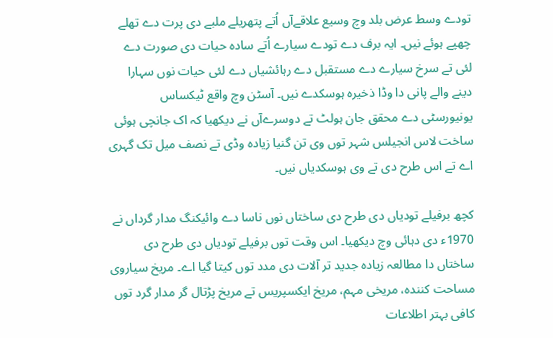تودے وسط عرض بلد وچ وسیع علاقےآں اُتے پتھریلے ملبے دی پرت دے تھلے چھپے ہوئے نيں۔ ایہ برف دے تودے سیارے اُتے سادہ حیات دی صورت دے لئی تے سرخ سیارے دے مستقبل دے رہائشیاں دے لئی حیات نوں سہارا دینے والے پانی دا وڈا ذخیرہ ہوسکدے نيں۔ آسٹن وچ واقع ٹیکساس یونیورسٹی دے محقق جان ہولٹ تے دوسرےآں نے دیکھیا کہ اک جانچی ہوئی ساخت لاس انجیلس شہر توں وی تن گنیا زیادہ وڈی تے نصف میل تک گہری اے تے اس طرح دی تے وی ہوسکدیاں نيں۔

کچھ برفیلے تودیاں دی طرح دی ساختاں نوں ناسا دے وائیکنگ مدار گرداں نے 1970ء دی دہائی وچ دیکھیا۔ اس وقت توں برفیلے تودیاں دی طرح دی ساختاں دا مطالعہ زیادہ جدید تر آلات دی مدد توں کیتا گیا اے۔ مریخ سیاروی مساحت کنندہ، مریخی مہم، مریخ ایکسپریس تے مریخ پڑتال گر مدار گرد توں کافی بہتر اطلاعات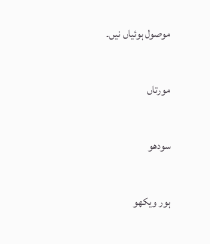موصول ہوئیاں نيں۔

مورتاں

سودھو

ہور ویکھو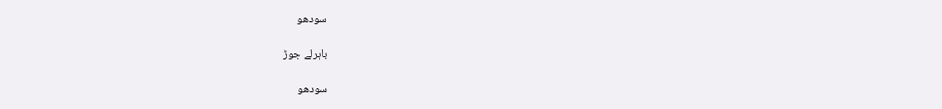سودھو

باہرلے جوڑ

سودھو